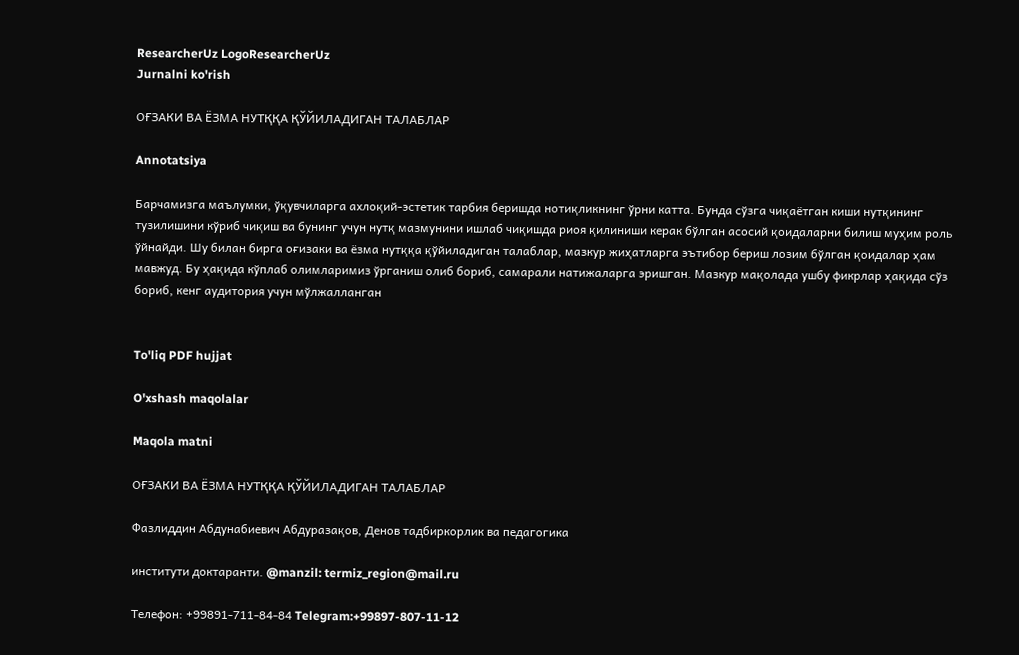ResearcherUz LogoResearcherUz
Jurnalni ko'rish

ОҒЗАКИ ВА ЁЗМА НУТҚҚА ҚЎЙИЛАДИГАН ТАЛАБЛАР

Annotatsiya

Барчамизга маълумки, ўқувчиларга ахлоқий-эстетик тарбия беришда нотиқликнинг ўрни катта. Бунда сўзга чиқаётган киши нутқининг тузилишини кўриб чиқиш ва бунинг учун нутқ мазмунини ишлаб чиқишда риоя қилиниши керак бўлган асосий қоидаларни билиш муҳим роль ўйнайди. Шу билан бирга оғизаки ва ёзма нутққа қўйиладиган талаблар, мазкур жиҳатларга эътибор бериш лозим бўлган қоидалар ҳам мавжуд. Бу ҳақида кўплаб олимларимиз ўрганиш олиб бориб, самарали натижаларга эришган. Мазкур мақолада ушбу фикрлар ҳақида сўз бориб, кенг аудитория учун мўлжалланган


To'liq PDF hujjat

O'xshash maqolalar

Maqola matni

ОҒЗАКИ ВА ЁЗМА НУТҚҚА ҚЎЙИЛАДИГАН ТАЛАБЛАР

Фазлиддин Абдунабиевич Абдуразақов, Денов тадбиркорлик ва педагогика

институти доктаранти. @manzil: termiz_region@mail.ru

Телефон: +99891-711-84-84 Telegram:+99897-807-11-12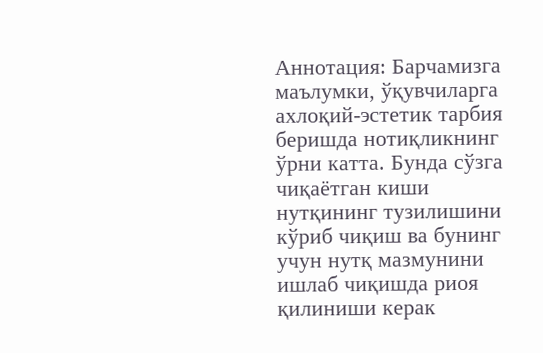Аннотация: Барчамизга маълумки, ўқувчиларга ахлоқий-эстетик тарбия беришда нотиқликнинг ўрни катта. Бунда сўзга чиқаётган киши нутқининг тузилишини кўриб чиқиш ва бунинг учун нутқ мазмунини ишлаб чиқишда риоя қилиниши керак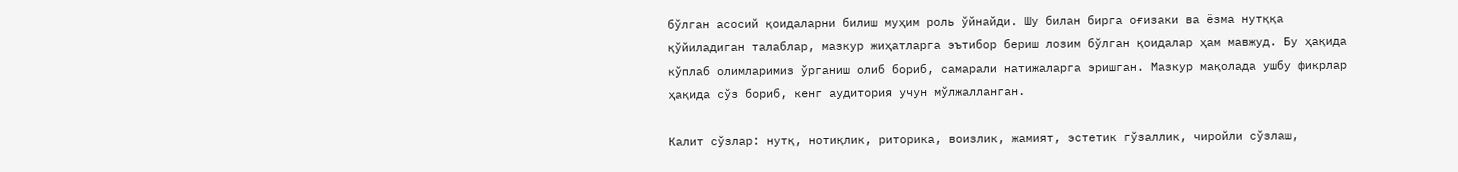бўлган асосий қоидаларни билиш муҳим роль ўйнайди. Шу билан бирга оғизаки ва ёзма нутққа қўйиладиган талаблар, мазкур жиҳатларга эътибор бериш лозим бўлган қоидалар ҳам мавжуд. Бу ҳақида кўплаб олимларимиз ўрганиш олиб бориб, самарали натижаларга эришган. Мазкур мақолада ушбу фикрлар ҳақида сўз бориб, кенг аудитория учун мўлжалланган.

Калит сўзлар: нутқ, нотиқлик, риторика, воизлик, жамият, эстетик гўзаллик, чиройли сўзлаш,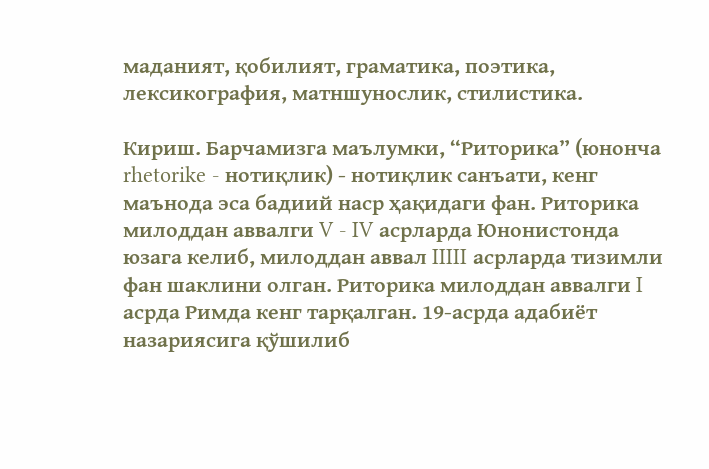маданият, қобилият, граматика, поэтика, лексикография, матншунослик, стилистика.

Кириш. Барчамизга маълумки, “Риторика” (юнонча rhetorike - нотиқлик) - нотиқлик санъати, кенг маънода эса бадиий наср ҳақидаги фан. Риторика милоддан аввалги V - IV асрларда Юнонистонда юзага келиб, милоддан аввал IIIII асрларда тизимли фан шаклини олган. Риторика милоддан аввалги I асрда Римда кенг тарқалган. 19-асрда адабиёт назариясига қўшилиб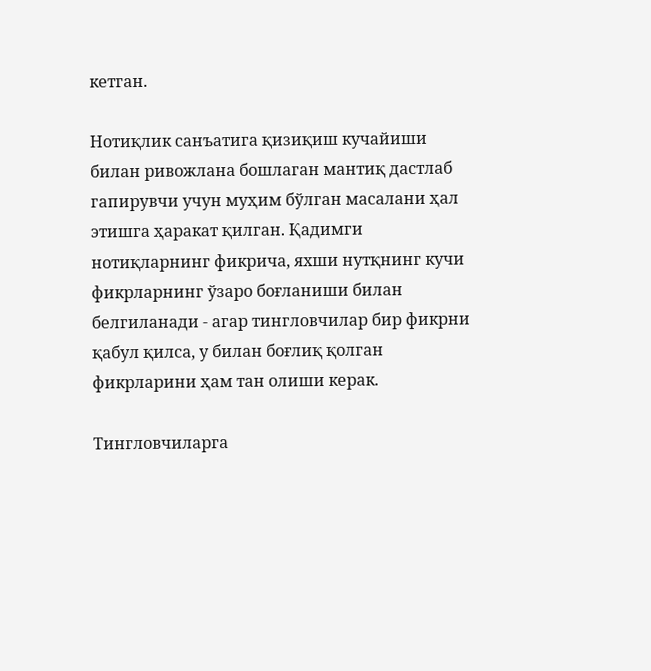кетган.

Нотиқлик санъатига қизиқиш кучайиши билан ривожлана бошлаган мантиқ дастлаб гапирувчи учун муҳим бўлган масалани ҳал этишга ҳаракат қилган. Қадимги нотиқларнинг фикрича, яхши нутқнинг кучи фикрларнинг ўзаро боғланиши билан белгиланади - агар тингловчилар бир фикрни қабул қилса, у билан боғлиқ қолган фикрларини ҳам тан олиши керак.

Тингловчиларга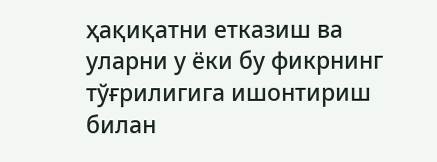ҳақиқатни етказиш ва уларни у ёки бу фикрнинг тўғрилигига ишонтириш билан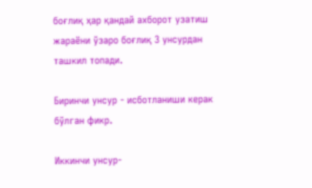боғлиқ ҳар қандай ахборот узатиш жараёни ўзаро боғлиқ 3 унсурдан ташкил топади.

Биринчи унсур - исботланиши керак бўлган фикр.

Иккинчи унсур-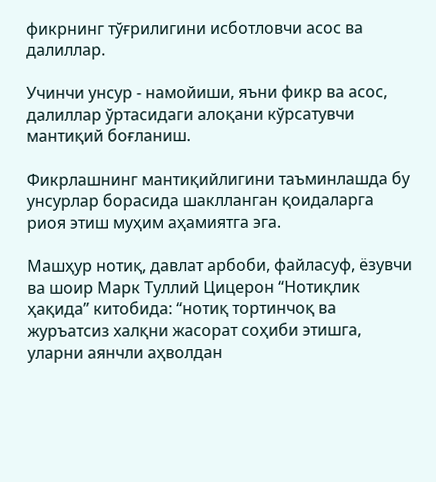фикрнинг тўғрилигини исботловчи асос ва далиллар.

Учинчи унсур - намойиши, яъни фикр ва асос, далиллар ўртасидаги алоқани кўрсатувчи мантиқий боғланиш.

Фикрлашнинг мантиқийлигини таъминлашда бу унсурлар борасида шаклланган қоидаларга риоя этиш муҳим аҳамиятга эга.

Машҳур нотиқ, давлат арбоби, файласуф, ëзувчи ва шоир Марк Туллий Цицерон “Нотиқлик ҳақида” китобида: “нотиқ тортинчоқ ва журъатсиз халқни жасорат соҳиби этишга, уларни аянчли аҳволдан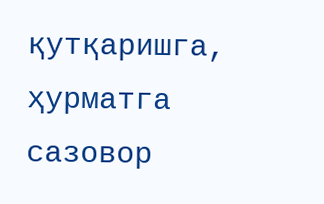қутқаришга, ҳурматга сазовор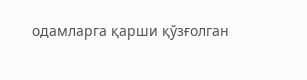одамларга қарши қўзғолган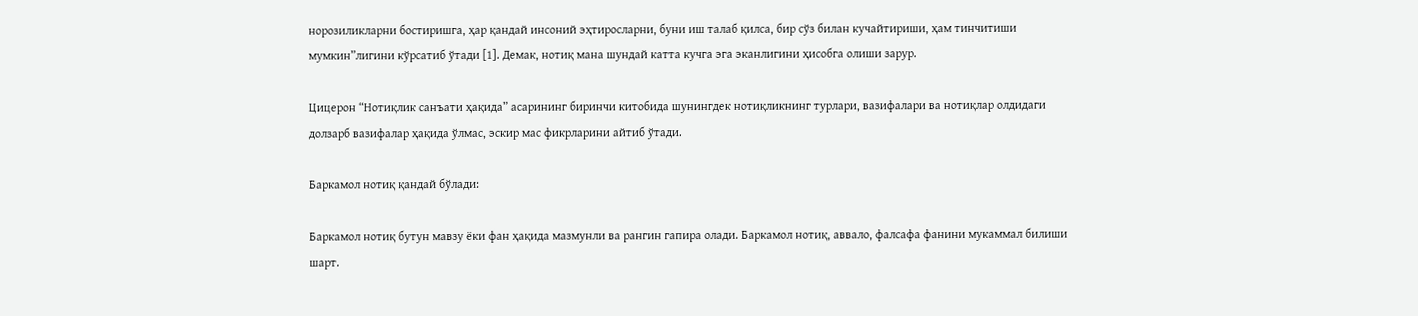норозиликларни бостиришга, ҳар қандай инсоний эҳтиросларни, буни иш талаб қилса, бир сўз билан кучайтириши, ҳам тинчитиши мумкин”лигини кўрсатиб ўтади [1]. Демак, нотиқ мана шундай катта кучга эга эканлигини ҳисобга олиши зарур.

Цицерон “Нотиқлик санъати ҳақида” асарининг биринчи китобида шунингдек нотиқликнинг турлари, вазифалари ва нотиқлар олдидаги долзарб вазифалар ҳақида ўлмас, эскир мас фикрларини айтиб ўтади.

Баркамол нотиқ қандай бўлади:

Баркамол нотиқ бутун мавзу ëки фан ҳақида мазмунли ва рангин гапира олади. Баркамол нотиқ, аввало, фалсафа фанини мукаммал билиши шарт.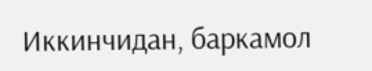Иккинчидан, баркамол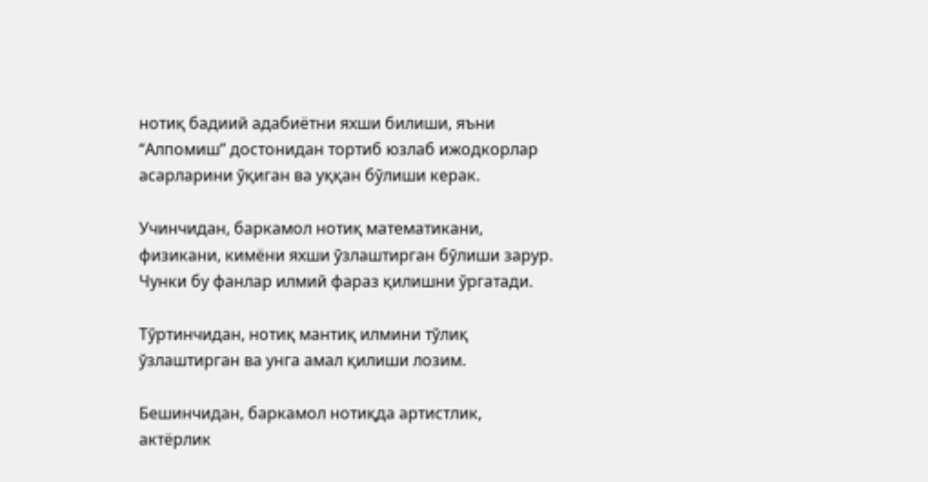нотиқ бадиий адабиётни яхши билиши, яъни “Алпомиш” достонидан тортиб юзлаб ижодкорлар асарларини ўқиган ва уққан бўлиши керак.

Учинчидан, баркамол нотиқ математикани, физикани, кимёни яхши ўзлаштирган бўлиши зарур. Чунки бу фанлар илмий фараз қилишни ўргатади.

Тўртинчидан, нотиқ мантиқ илмини тўлиқ ўзлаштирган ва унга амал қилиши лозим.

Бешинчидан, баркамол нотиқда артистлик, актёрлик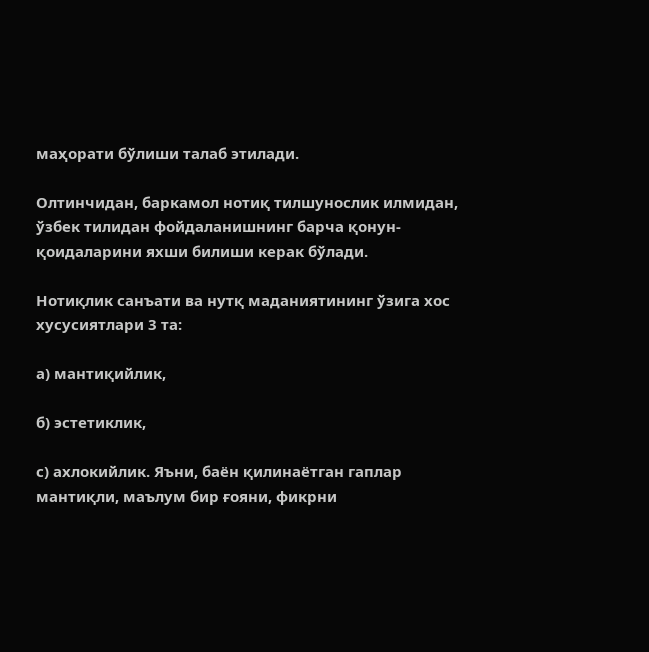маҳорати бўлиши талаб этилади.

Олтинчидан, баркамол нотиқ тилшунослик илмидан, ўзбек тилидан фойдаланишнинг барча қонун-қоидаларини яхши билиши керак бўлади.

Нотиқлик санъати ва нутқ маданиятининг ўзига хос хусусиятлари 3 та:

а) мантиқийлик,

б) эстетиклик,

с) ахлокийлик. Яъни, баён қилинаётган гаплар мантиқли, маълум бир ғояни, фикрни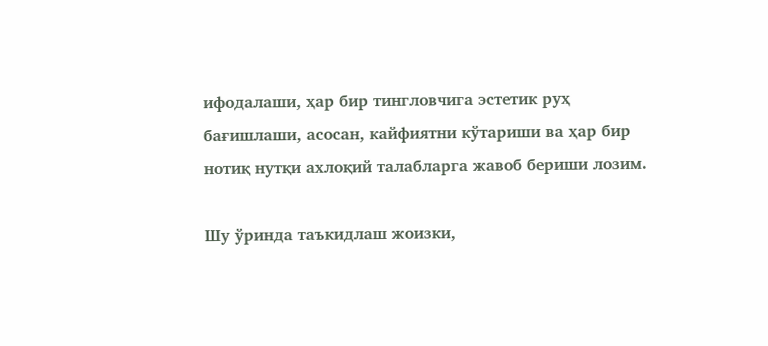ифодалаши, ҳар бир тингловчига эстетик руҳ бағишлаши, асосан, кайфиятни кўтариши ва ҳар бир нотиқ нутқи ахлоқий талабларга жавоб бериши лозим.

Шу ўринда таъкидлаш жоизки,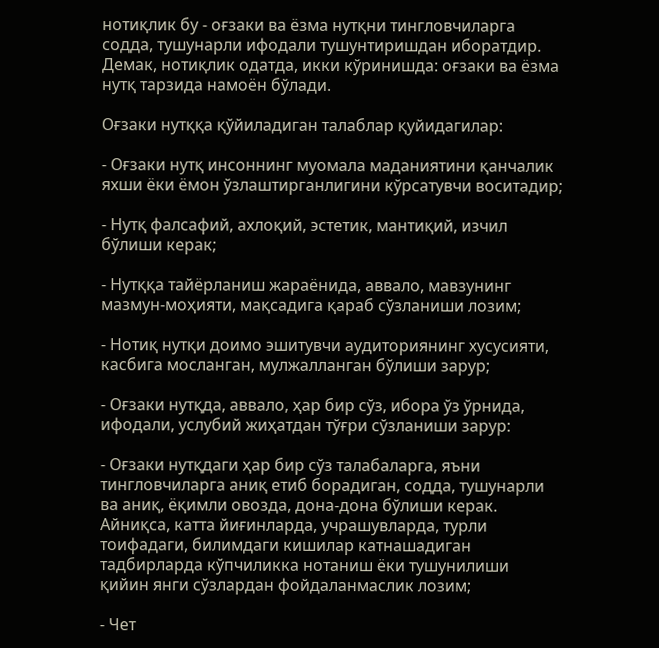нотиқлик бу - оғзаки ва ёзма нутқни тингловчиларга содда, тушунарли ифодали тушунтиришдан иборатдир. Демак, нотиқлик одатда, икки кўринишда: оғзаки ва ёзма нутқ тарзида намоён бўлади.

Оғзаки нутққа қўйиладиган талаблар қуйидагилар:

- Оғзаки нутқ инсоннинг муомала маданиятини қанчалик яхши ёки ёмон ўзлаштирганлигини кўрсатувчи воситадир;

- Нутқ фалсафий, ахлоқий, эстетик, мантиқий, изчил бўлиши керак;

- Нутққа тайёрланиш жараёнида, аввало, мавзунинг мазмун-моҳияти, мақсадига қараб сўзланиши лозим;

- Нотиқ нутқи доимо эшитувчи аудиториянинг хусусияти, касбига мосланган, мулжалланган бўлиши зарур;

- Оғзаки нутқда, аввало, ҳар бир сўз, ибора ўз ўрнида, ифодали, услубий жиҳатдан тўғри сўзланиши зарур:

- Оғзаки нутқдаги ҳар бир сўз талабаларга, яъни тингловчиларга аниқ етиб борадиган, содда, тушунарли ва аниқ, ёқимли овозда, дона-дона бўлиши керак. Айниқса, катта йиғинларда, учрашувларда, турли тоифадаги, билимдаги кишилар катнашадиган тадбирларда кўпчиликка нотаниш ёки тушунилиши қийин янги сўзлардан фойдаланмаслик лозим;

- Чет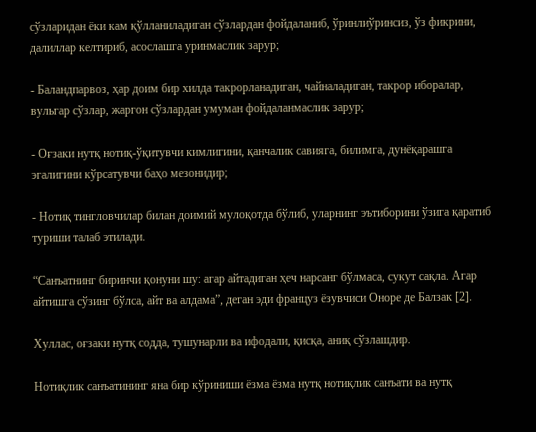сўзларидан ёки кам қўлланиладиган сўзлардан фойдаланиб, ўринлиўринсиз, ўз фикрини, далиллар келтириб, асослашга уринмаслик зарур;

- Баландпарвоз, ҳар доим бир хилда такрорланадиган, чайналадиган, такрор иборалар, вульгар сўзлар, жаргон сўзлардан умуман фойдаланмаслик зарур;

- Оғзаки нутқ нотиқ-ўқитувчи кимлигини, қанчалик савияга, билимга, дунёқарашга эгалигини кўрсатувчи баҳо мезонидир;

- Нотиқ тингловчилар билан доимий мулоқотда бўлиб, уларнинг эътиборини ўзига қаратиб туриши талаб этилади.

“Санъатнинг биринчи қонуни шу: агар айтадиган ҳеч нарсанг бўлмаса, сукут сақла. Агар айтишга сўзинг бўлса, айт ва алдама”, деган эди француз ёзувчиси Оноре де Балзак [2].

Хуллас, оғзаки нутқ содда, тушунарли ва ифодали, қисқа, аниқ сўзлашдир.

Нотиқлик санъатининг яна бир кўриниши ёзма ёзма нутқ нотиқлик санъати ва нутқ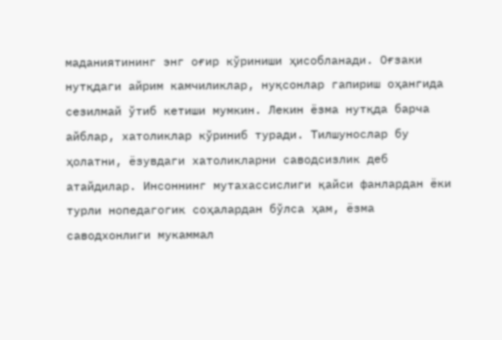маданиятининг энг оғир кўриниши ҳисобланади. Оғзаки нутқдаги айрим камчиликлар, нуқсонлар гапириш оҳангида сезилмай ўтиб кетиши мумкин. Лекин ёзма нутқда барча айблар, хатоликлар кўриниб туради. Тилшунослар бу ҳолатни, ёзувдаги хатоликларни саводсизлик деб атайдилар. Инсоннинг мутахассислиги қайси фанлардан ёки турли нопедагогик соҳалардан бўлса ҳам, ёзма саводхонлиги мукаммал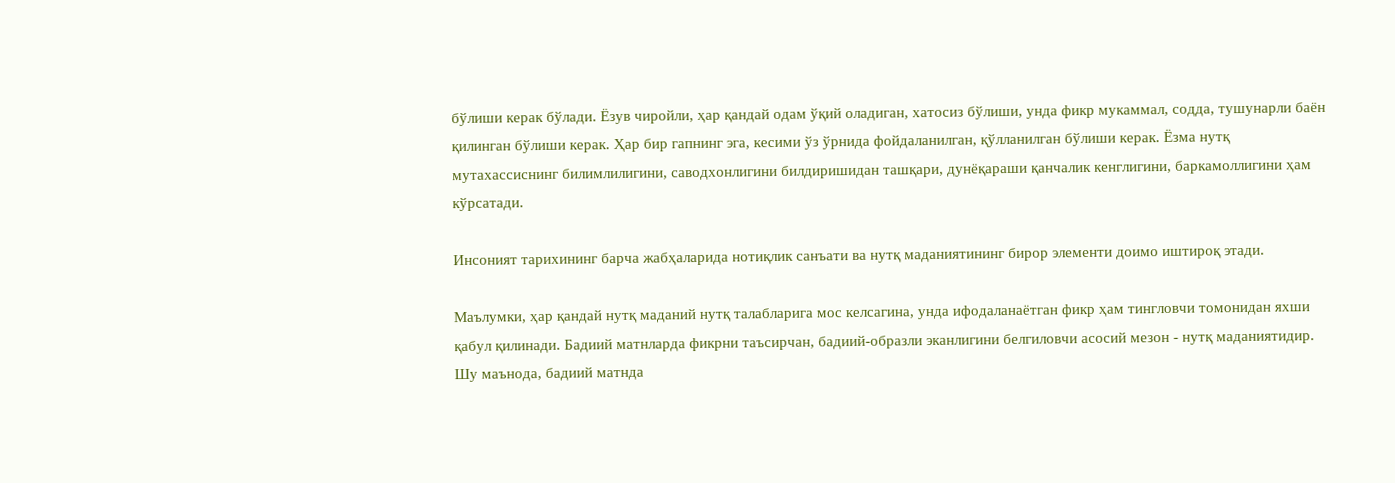бўлиши керак бўлади. Ёзув чиройли, ҳар қандай одам ўқий оладиган, хатосиз бўлиши, унда фикр мукаммал, содда, тушунарли баён қилинган бўлиши керак. Ҳар бир гапнинг эга, кесими ўз ўрнида фойдаланилган, қўлланилган бўлиши керак. Ёзма нутқ мутахассиснинг билимлилигини, саводхонлигини билдиришидан ташқари, дунёқараши қанчалик кенглигини, баркамоллигини ҳам кўрсатади.

Инсоният тарихининг барча жабҳаларида нотиқлик санъати ва нутқ маданиятининг бирор элементи доимо иштироқ этади.

Маълумки, ҳар қандай нутқ маданий нутқ талабларига мос келсагина, унда ифодаланаётган фикр ҳам тингловчи томонидан яхши қабул қилинади. Бадиий матнларда фикрни таъсирчан, бадиий-образли эканлигини белгиловчи асосий мезон - нутқ маданиятидир. Шу маънода, бадиий матнда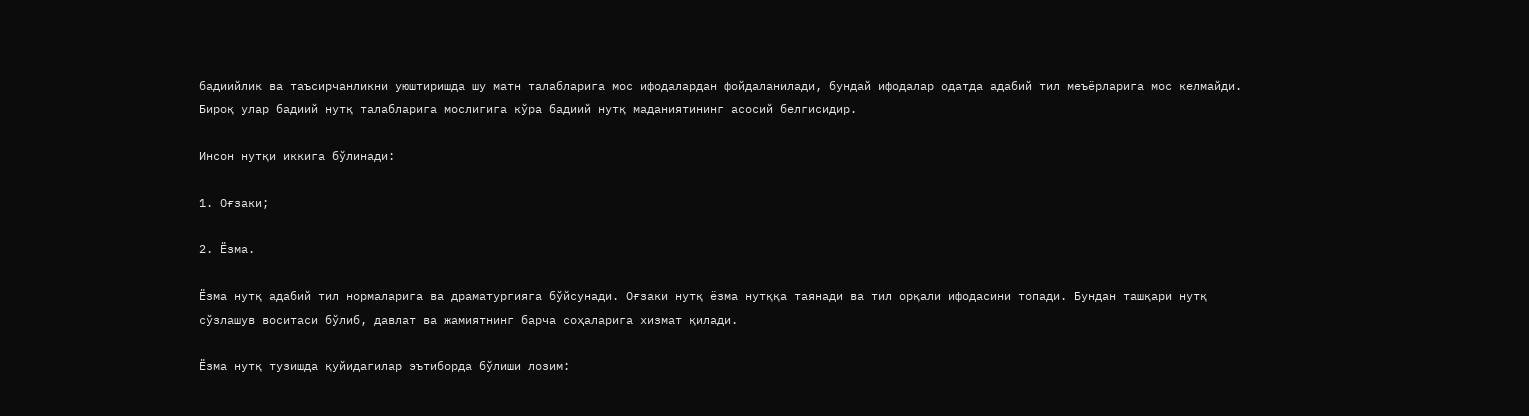бадиийлик ва таъсирчанликни уюштиришда шу матн талабларига мос ифодалардан фойдаланилади, бундай ифодалар одатда адабий тил меъёрларига мос келмайди. Бироқ улар бадиий нутқ талабларига мослигига кўра бадиий нутқ маданиятининг асосий белгисидир.

Инсон нутқи иккига бўлинади:

1. Оғзаки;

2. Ёзма.

Ёзма нутқ адабий тил нормаларига ва драматургияга бўйсунади. Оғзаки нутқ ёзма нутққа таянади ва тил орқали ифодасини топади. Бундан ташқари нутқ сўзлашув воситаси бўлиб, давлат ва жамиятнинг барча соҳаларига хизмат қилади.

Ёзма нутқ тузишда қуйидагилар эътиборда бўлиши лозим: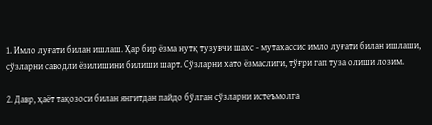1. Имло луғати билан ишлаш. Ҳар бир ёзма нутқ тузувчи шахс - мутахассис имло луғати билан ишлаши, сўзларни саводли ëзилишини билиши шарт. Сўзларни хато ёзмаслиги, тўғри гап туза олиши лозим.

2. Давр, ҳаëт тақозоси билан янгитдан пайдо бўлган сўзларни истеъмолга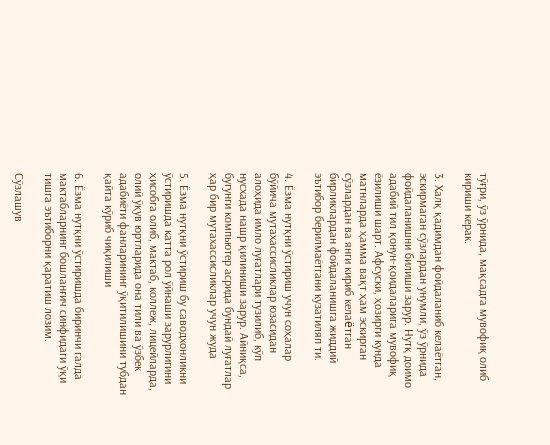тўғри, ўз ўрнида, мақсадга мувофиқ олиб кириши керак.

3. Халқ қадимдан фойдаланиб келаётган, эскирмаган сўзлардан унумли, ўз ўрнида фойдаланишни билиши зарур. Нутқ доимо адабий тил қонун-қоидаларига мувофиқ ёзилиши шарт. Афсуски, ҳозирги кунда матнларда ҳамма вақт ҳам эскирган сўзлардан ва янги кириб келаëтган бирликлардан фойдаланишга жиддий эътибор берилмаётгани кузатиляп ти.

4. Ёзма нутқни ўстириш учун соҳалар бўйича мутахассисликлар юзасидан алоҳида имло луғатлари тузилиб, кўп нусхада нашр қилиниши зарур. Айниқса, бугунги компьютер асрида бундай луғатлар ҳар бир мутахассисликлар учун жуда

5. Ёзма нутқни ўстириш бу саводхонликни ўстиришда катта рол ўйнаши зарурлигини ҳисобга олиб, мактаб, коллеж, лицейларда, олий ўқув юртларида она тили ва ўзбек адабиёти фанларининг ўқитилишини тубдан қайта кўриб чиқилиши

6. Ёзма нутқни ўстиришда биринчи галда мактабларнинг бошланғич синфидаги ўқи тишга эътиборни қаратиш лозим.

Сўзлашув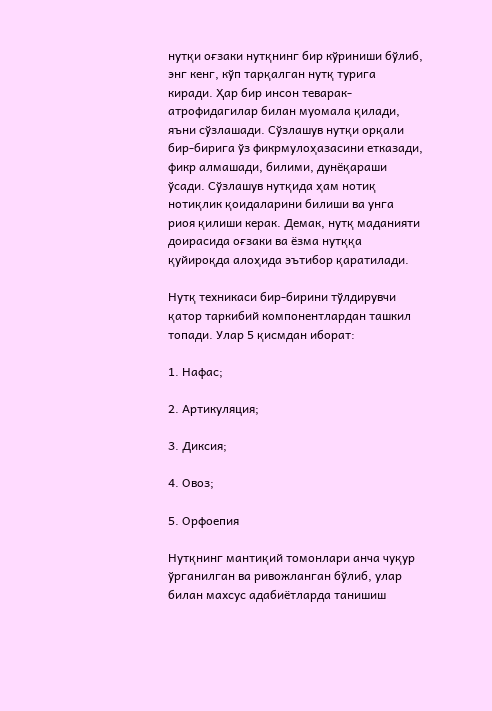нутқи оғзаки нутқнинг бир кўриниши бўлиб, энг кенг, кўп тарқалган нутқ турига киради. Ҳар бир инсон теварак-атрофидагилар билан муомала қилади, яъни сўзлашади. Сўзлашув нутқи орқали бир-бирига ўз фикрмулоҳазасини етказади, фикр алмашади, билими, дунёқараши ўсади. Сўзлашув нутқида ҳам нотиқ нотиқлик қоидаларини билиши ва унга риоя қилиши керак. Демак, нутқ маданияти доирасида оғзаки ва ёзма нутққа қуйироқда алоҳида эътибор қаратилади.

Нутқ техникаси бир-бирини тўлдирувчи қатор таркибий компонентлардан ташкил топади. Улар 5 қисмдан иборат:

1. Нафас;

2. Артикуляция;

3. Диксия;

4. Овоз;

5. Орфоепия

Нутқнинг мантиқий томонлари анча чуқур ўрганилган ва ривожланган бўлиб, улар билан махсус адабиётларда танишиш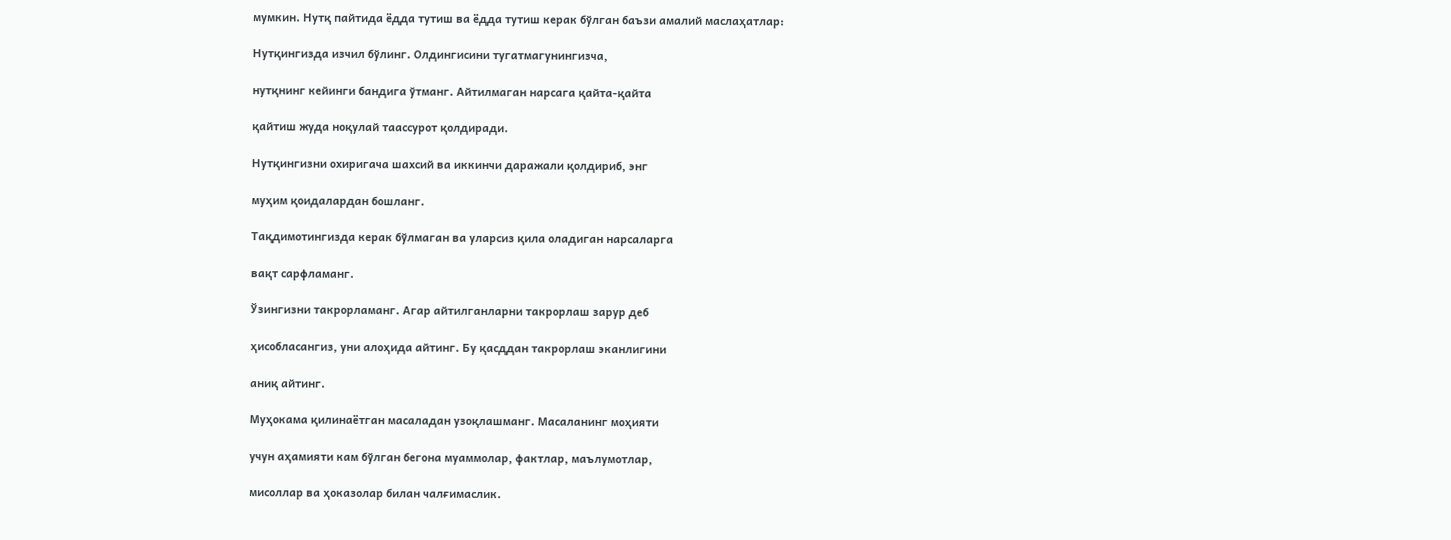мумкин. Нутқ пайтида ёдда тутиш ва ёдда тутиш керак бўлган баъзи амалий маслаҳатлар:

Нутқингизда изчил бўлинг. Олдингисини тугатмагунингизча,

нутқнинг кейинги бандига ўтманг. Айтилмаган нарсага қайта-қайта

қайтиш жуда ноқулай таассурот қолдиради.

Нутқингизни охиригача шахсий ва иккинчи даражали қолдириб, энг

муҳим қоидалардан бошланг.

Тақдимотингизда керак бўлмаган ва уларсиз қила оладиган нарсаларга

вақт сарфламанг.

Ўзингизни такрорламанг. Агар айтилганларни такрорлаш зарур деб

ҳисобласангиз, уни алоҳида айтинг. Бу қасддан такрорлаш эканлигини

аниқ айтинг.

Муҳокама қилинаётган масаладан узоқлашманг. Масаланинг моҳияти

учун аҳамияти кам бўлган бегона муаммолар, фактлар, маълумотлар,

мисоллар ва ҳоказолар билан чалғимаслик.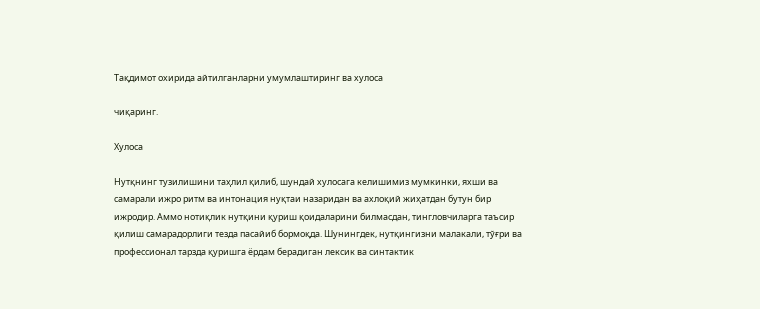Тақдимот охирида айтилганларни умумлаштиринг ва хулоса

чиқаринг.

Хулоса

Нутқнинг тузилишини таҳлил қилиб, шундай хулосага келишимиз мумкинки, яхши ва самарали ижро ритм ва интонация нуқтаи назаридан ва ахлоқий жиҳатдан бутун бир ижродир. Аммо нотиқлик нутқини қуриш қоидаларини билмасдан, тингловчиларга таъсир қилиш самарадорлиги тезда пасайиб бормоқда. Шунингдек, нутқингизни малакали, тўғри ва профессионал тарзда қуришга ёрдам берадиган лексик ва синтактик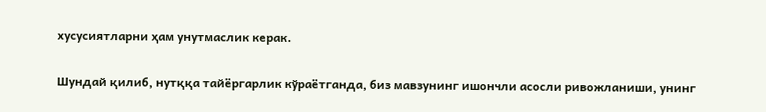хусусиятларни ҳам унутмаслик керак.

Шундай қилиб, нутққа тайёргарлик кўраётганда, биз мавзунинг ишончли асосли ривожланиши, унинг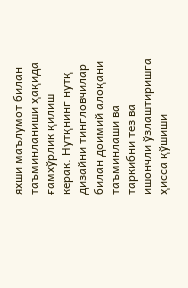яхши маълумот билан таъминланиши ҳақида ғамхўрлик қилиш керак. Нутқнинг нутқ дизайни тингловчилар билан доимий алоқани таъминлаши ва таркибни тез ва ишончли ўзлаштиришга ҳисса қўшиши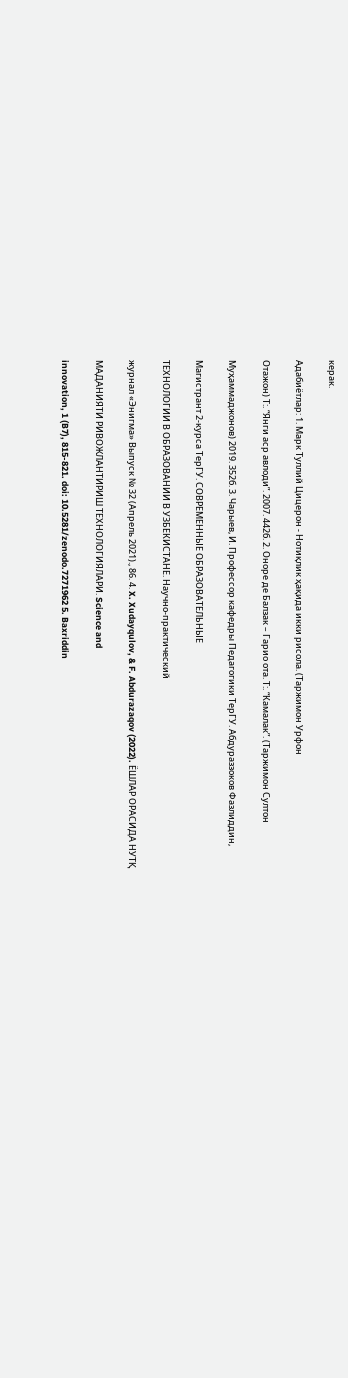керак.

Адабиётлар: 1. Марк Туллий Цицерон - Нотиқлик ҳақида икки рисола. (Таржимон Урфон

Отажон) Т:. “Янги аср авлоди”. 2007. 442б. 2. Оноре де Балзак – Гарио ота. Т:. “Камалак”. (Таржимон Султон

Муҳаммаджонов) 2019. 352б. 3. Чарыев, И. Профессор кафедры Педагогики ТерГУ. Абдураззоков Фазлиддин,

Магистрант 2-курса ТерГУ. СОВРЕМЕННЫЕ ОБРАЗОВАТЕЛЬНЫЕ

ТЕХНОЛОГИИ В ОБРАЗОВАНИИ В УЗБЕКИСТАНЕ. Научно-практический

журнал «Энигма» Выпуск № 32 (Апрель 2021)., 86. 4. X. Xudayqulov, & F. Abdurazaqov (2022). ЁШЛАР ОРАСИДА НУТҚ

МАДАНИЯТИ РИВОЖЛАНТИРИШ ТЕХНОЛОГИЯЛАРИ. Science and

innovation, 1 (B7), 815-821. doi: 10.5281/zenodo.7271962 5. Baxriddin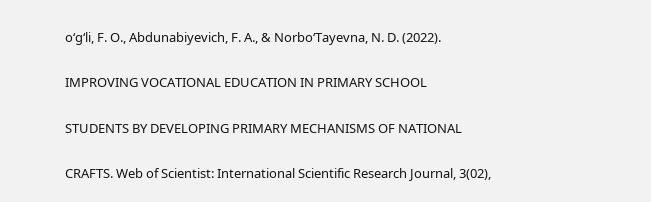o‘g‘li, F. O., Abdunabiyevich, F. A., & Norbo‘Tayevna, N. D. (2022).

IMPROVING VOCATIONAL EDUCATION IN PRIMARY SCHOOL

STUDENTS BY DEVELOPING PRIMARY MECHANISMS OF NATIONAL

CRAFTS. Web of Scientist: International Scientific Research Journal, 3(02),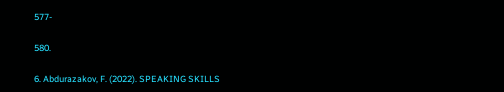577-

580.

6. Abdurazakov, F. (2022). SPEAKING SKILLS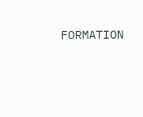FORMATION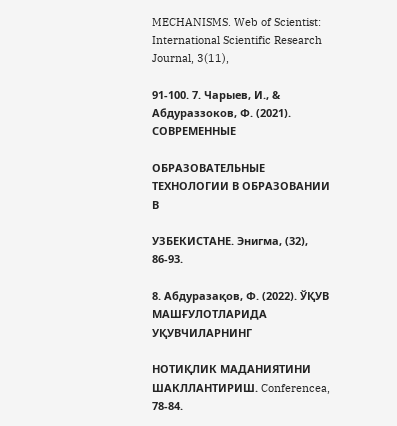MECHANISMS. Web of Scientist: International Scientific Research Journal, 3(11),

91-100. 7. Чарыев, И., & Абдураззоков, Ф. (2021). СОВРЕМЕННЫЕ

ОБРАЗОВАТЕЛЬНЫЕ ТЕХНОЛОГИИ В ОБРАЗОВАНИИ В

УЗБЕКИСТАНЕ. Энигма, (32), 86-93.

8. Абдуразақов, Ф. (2022). ЎҚУВ МАШҒУЛОТЛАРИДА УҚУВЧИЛАРНИНГ

НОТИҚЛИК МАДАНИЯТИНИ ШАКЛЛАНТИРИШ. Conferencea, 78-84.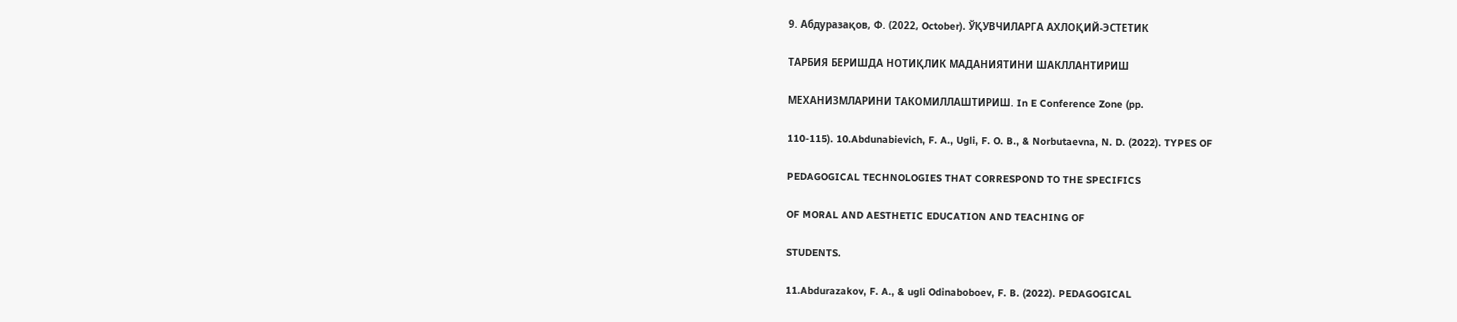9. Абдуразақов, Ф. (2022, October). ЎҚУВЧИЛАРГА АХЛОҚИЙ-ЭСТЕТИК

ТАРБИЯ БЕРИШДА НОТИҚЛИК МАДАНИЯТИНИ ШАКЛЛАНТИРИШ

МЕХАНИЗМЛАРИНИ ТАКОМИЛЛАШТИРИШ. In E Conference Zone (pp.

110-115). 10.Abdunabievich, F. A., Ugli, F. O. B., & Norbutaevna, N. D. (2022). TYPES OF

PEDAGOGICAL TECHNOLOGIES THAT CORRESPOND TO THE SPECIFICS

OF MORAL AND AESTHETIC EDUCATION AND TEACHING OF

STUDENTS.

11.Abdurazakov, F. A., & ugli Odinaboboev, F. B. (2022). PEDAGOGICAL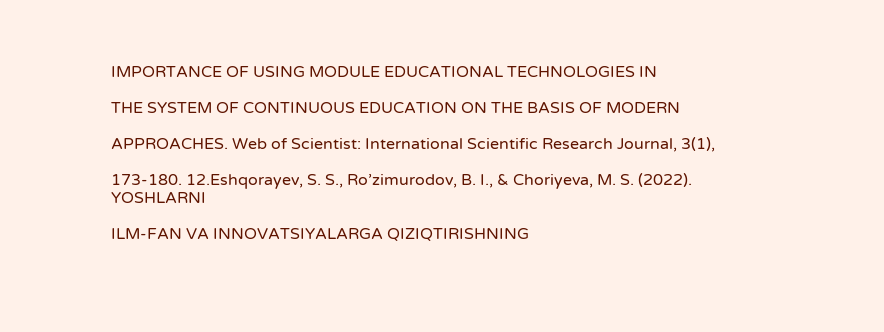IMPORTANCE OF USING MODULE EDUCATIONAL TECHNOLOGIES IN

THE SYSTEM OF CONTINUOUS EDUCATION ON THE BASIS OF MODERN

APPROACHES. Web of Scientist: International Scientific Research Journal, 3(1),

173-180. 12.Eshqorayev, S. S., Ro’zimurodov, B. I., & Choriyeva, M. S. (2022). YOSHLARNI

ILM-FAN VA INNOVATSIYALARGA QIZIQTIRISHNING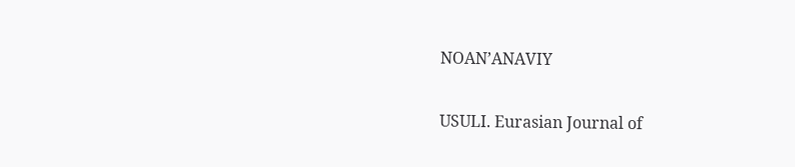NOAN’ANAVIY

USULI. Eurasian Journal of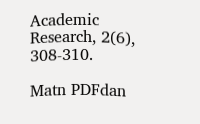Academic Research, 2(6), 308-310.

Matn PDFdan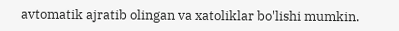avtomatik ajratib olingan va xatoliklar bo'lishi mumkin.